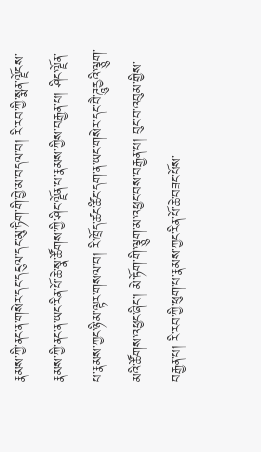རྣམས་ཀྱི་ནང་ན་གསེར་དང་དངུལ་དང་མུ་ཏིག་གི་བྱེ་མ་བདལ་བ། རི་རབ་ཀྱི་སྨན་ལྗོངས་རྣམས་ཀྱི་ནང་ན་ཡང་རིན་པོ་ཆེ་སྣ་ཚོགས་ཀྱི་ཤིང་ལྗོན་པ་རྣམས་ཀྱིས་བརྒྱན་པ། ཤིང་ལྗོན་པ་རྣམས་ཀྱང་ཉི་མ་ལྟར་གསལ་བ། རི་ཁྲོད་ཚང་ཚིང་དག་ན་ཡང་གསེར་དང་བཻ་ཌཱུརྱའི་ལྕུག་མའི་ཚོགས་འཕྱང་ཞིང་། མེ་ཏོག་གི་ལྕུག་མ་འཕྱང་བས་བརྒྱན་པ། བུང་བ་འབུམ་གྱིས་བརྒྱན་པ། རི་རབ་ཀྱི་ཕུག་པ་རྣམས་ཀྱང་རིན་པོ་ཆེ་བཟང་པོས་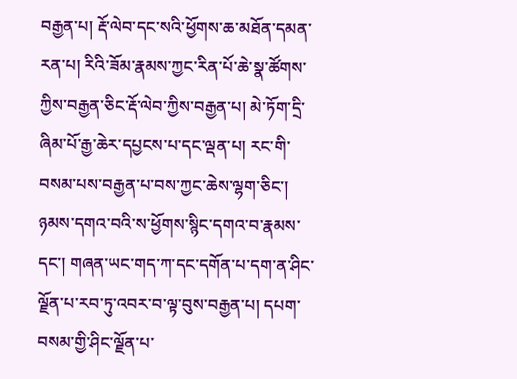བརྒྱན་པ། རྡོ་ལེབ་དང་སའི་ཕྱོགས་ཆ་མཐོན་དམན་རན་པ། རིའི་ཟོམ་རྣམས་ཀྱང་རིན་པོ་ཆེ་སྣ་ཚོགས་ཀྱིས་བརྒྱན་ཅིང་རྡོ་ལེབ་ཀྱིས་བརྒྱན་པ། མེ་ཏོག་དྲི་ཞིམ་པོ་རྒྱ་ཆེར་དཔྱངས་པ་དང་ལྡན་པ། རང་གི་བསམ་པས་བརྒྱན་པ་བས་ཀྱང་ཆེས་ལྷག་ཅིང་། ཉམས་དགའ་བའི་ས་ཕྱོགས་སྙིང་དགའ་བ་རྣམས་དང་། གཞན་ཡང་གད་ཀ་དང་དགོན་པ་དག་ན་ཤིང་ལྗོན་པ་རབ་ཏུ་འབར་བ་ལྟ་བུས་བརྒྱན་པ། དཔག་བསམ་གྱི་ཤིང་ལྗོན་པ་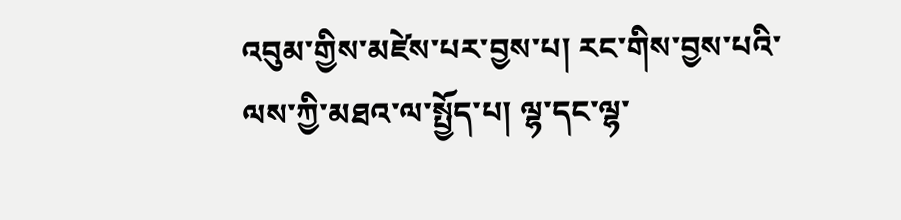འབུམ་གྱིས་མཛེས་པར་བྱས་པ། རང་གིས་བྱས་པའི་ལས་ཀྱི་མཐའ་ལ་སྤྱོད་པ། ལྷ་དང་ལྷ་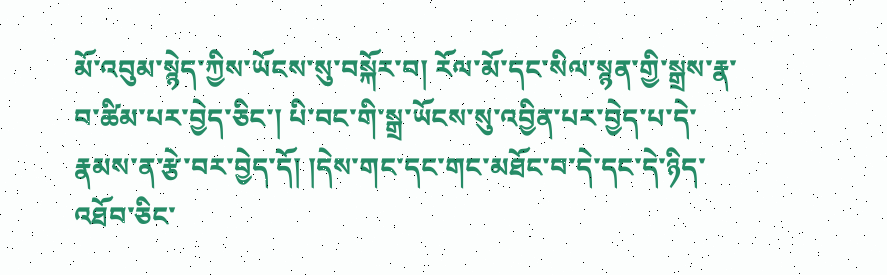མོ་འབུམ་སྙེད་ཀྱིས་ཡོངས་སུ་བསྐོར་བ། རོལ་མོ་དང་སིལ་སྙན་གྱི་སྒྲས་རྣ་བ་ཚིམ་པར་བྱེད་ཅིང་། པི་བང་གི་སྒྲ་ཡོངས་སུ་འབྱིན་པར་བྱེད་པ་དེ་རྣམས་ན་རྩེ་བར་བྱེད་དོ། །དེས་གང་དང་གང་མཐོང་བ་དེ་དང་དེ་ཉིད་འཐོབ་ཅིང་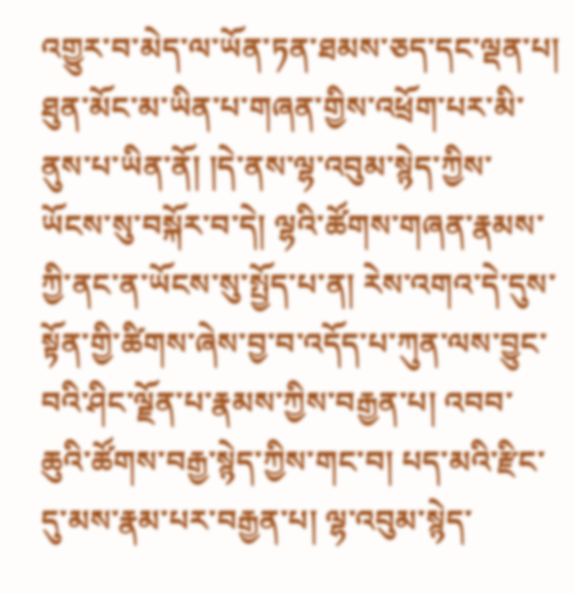འགྱུར་བ་མེད་ལ་ཡོན་ཏན་ཐམས་ཅད་དང་ལྡན་པ། ཐུན་མོང་མ་ཡིན་པ་གཞན་གྱིས་འཕྲོག་པར་མི་ནུས་པ་ཡིན་ནོ། །དེ་ནས་ལྷ་འབུམ་སྙེད་ཀྱིས་ཡོངས་སུ་བསྐོར་བ་དེ། ལྷའི་ཚོགས་གཞན་རྣམས་ཀྱི་ནང་ན་ཡོངས་སུ་སྤྱོད་པ་ན། རེས་འགའ་དེ་དུས་སྟོན་གྱི་ཚིགས་ཞེས་བྱ་བ་འདོད་པ་ཀུན་ལས་བྱུང་བའི་ཤིང་ལྗོན་པ་རྣམས་ཀྱིས་བརྒྱན་པ། འབབ་ཆུའི་ཚོགས་བརྒྱ་སྙེད་ཀྱིས་གང་བ། པད་མའི་རྫིང་དུ་མས་རྣམ་པར་བརྒྱན་པ། ལྷ་འབུམ་སྙེད་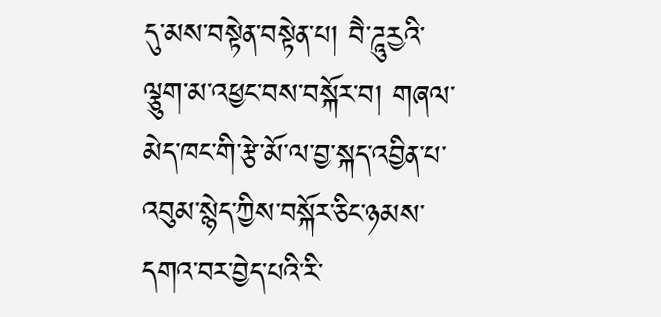དུ་མས་བསྟེན་བསྟེན་པ། བཻ་ཌཱུརྱའི་ལྕུག་མ་འཕྱང་བས་བསྐོར་བ། གཞལ་མེད་ཁང་གི་རྩེ་མོ་ལ་བྱ་སྐད་འབྱིན་པ་འབུམ་སྙེད་ཀྱིས་བསྐོར་ཅིང་ཉམས་དགའ་བར་བྱེད་པའི་རི་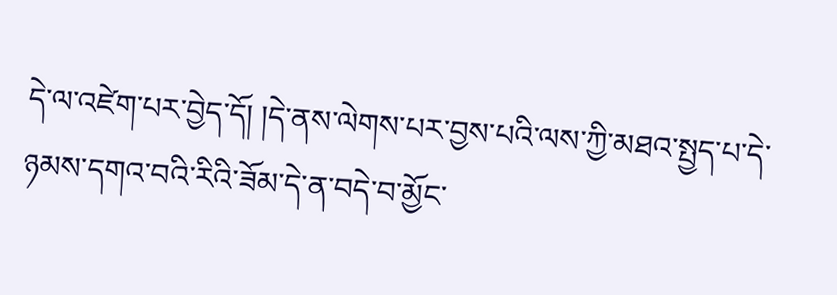དེ་ལ་འཛེག་པར་བྱེད་དོ། །དེ་ནས་ལེགས་པར་བྱས་པའི་ལས་ཀྱི་མཐའ་སྤྱད་པ་དེ་ཉམས་དགའ་བའི་རིའི་ཟོམ་དེ་ན་བདེ་བ་མྱོང་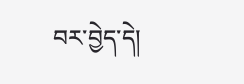བར་བྱེད་དེ།